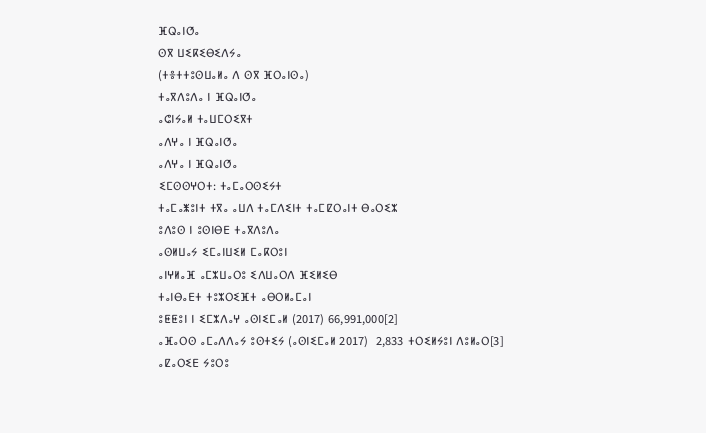ⴼⵕⴰⵏⵚⴰ
ⵙⴳ ⵡⵉⴽⵉⴱⵉⴷⵢⴰ
(ⵜⴻⵜⵜⵓⵙⵡⴰⵍⴰ ⴷ ⵙⴳ ⴼⵔⴰⵏⵙⴰ)
ⵜⴰⴳⴷⵓⴷⴰ ⵏ ⴼⵕⴰⵏⵚⴰ
ⴰⵛⵏⵢⴰⵍ ⵜⴰⵡⵎⵔⵉⴳⵜ
ⴰⴷⵖⴰ ⵏ ⴼⵕⴰⵏⵚⴰ
ⴰⴷⵖⴰ ⵏ ⴼⵕⴰⵏⵚⴰ
ⵉⵎⵙⵙⵖⵔⵜ: ⵜⴰⵎⴰⵔⵙⵉⵢⵜ
ⵜⴰⵎⴰⵥⵓⵏⵜ ⵜⴳⴰ ⴰⵡⴷ ⵜⴰⵎⴷⵉⵏⵜ ⵜⴰⵎⵇⵔⴰⵏⵜ ⴱⴰⵔⵉⵣ
ⵓⴷⵓⵙ ⵏ ⵓⵙⵏⴱⴹ ⵜⴰⴳⴷⵓⴷⴰ
ⴰⵙⵍⵡⴰⵢ ⵉⵎⴰⵏⵡⵉⵍ ⵎⴰⴽⵔⵓⵏ
ⴰⵏⵖⵍⴰⴼ ⴰⵎⵣⵡⴰⵔⵓ ⵉⴷⵡⴰⵔⴷ ⴼⵉⵍⵉⴱ
ⵜⴰⵏⴱⴰⴹⵜ ⵜⵓⵣⵔⵉⴼⵜ ⴰⴱⵔⵍⴰⵎⴰⵏ
ⵓⵟⵟⵓⵏ ⵏ ⵉⵎⵣⴷⴰⵖ ⴰⵙⵏⵉⵎⴰⵍ (2017) 66,991,000[2]
ⴰⴼⴰⵔⵙ ⴰⵎⴰⴷⴷⴰⵢ ⵓⵙⵜⵉⵢ (ⴰⵙⵏⵉⵎⴰⵍ 2017)  2,833 ⵜⵔⵉⵍⵢⵓⵏ ⴷⵓⵍⴰⵔ[3]
ⴰⵇⴰⵔⵉⴹ ⵢⵓⵔⵓ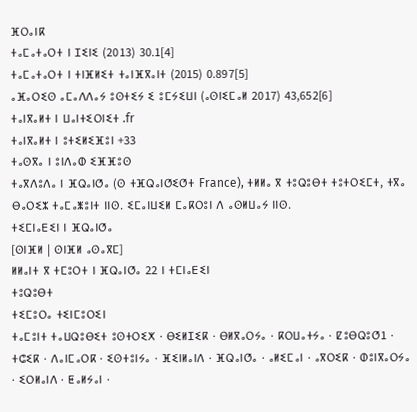ⴼⵔⴰⵏⴽ
ⵜⴰⵎⴰⵜⴰⵔⵜ ⵏ ⵊⵉⵏⵉ (2013) 30.1[4]
ⵜⴰⵎⴰⵜⴰⵔⵜ ⵏ ⵜⵏⴼⵍⵉⵜ ⵜⴰⵏⴼⴳⴰⵏⵜ (2015) 0.897[5]
ⴰⴼⴰⵔⵉⵙ ⴰⵎⴰⴷⴷⴰⵢ ⵓⵙⵜⵉⵢ ⵉ ⵓⵎⵢⵉⵡⵏ (ⴰⵙⵏⵉⵎⴰⵍ 2017) 43,652[6]
ⵜⴰⵏⴳⴰⵍⵜ ⵏ ⵡⴰⵏⵜⵉⵔⵏⵉⵜ .fr
ⵜⴰⵏⴳⴰⵍⵜ ⵏ ⵓⵜⵉⵍⵉⴼⵓⵏ +33
ⵜⴰⵙⴳⴰ ⵏ ⵓⵏⴷⴰⵀ ⵉⴼⴼⵓⵙ
ⵜⴰⴳⴷⵓⴷⴰ ⵏ ⴼⵕⴰⵏⵚⴰ (ⵙ ⵜⴼⵕⴰⵏⵚⵉⵚⵜ France), ⵜⵍⵍⴰ ⴳ ⵜⵓⵕⵓⴱⵜ ⵜⵓⵜⵔⵉⵎⵜ, ⵜⴳⴰ ⴱⴰⵔⵉⵣ ⵜⴰⵎⴰⵥⵓⵏⵜ ⵏⵏⵙ. ⵉⵎⴰⵏⵡⵉⵍ ⵎⴰⴽⵔⵓⵏ ⴷ ⴰⵙⵍⵡⴰⵢ ⵏⵏⵙ.
ⵜⵉⵎⵏⴰⴹⵉⵏ ⵏ ⴼⵕⴰⵏⵚⴰ
[ⵙⵏⴼⵍ | ⵙⵏⴼⵍ ⴰⵙⴰⴳⵎ]
ⵍⵍⴰⵏⵜ ⴳ ⵜⵎⵓⵔⵜ ⵏ ⴼⵕⴰⵏⵚⴰ 22 ⵏ ⵜⵎⵏⴰⴹⵉⵏ
ⵜⵓⵕⵓⴱⵜ
ⵜⵉⵎⵓⵔⴰ ⵜⵉⵏⵎⵓⵔⵉⵏ
ⵜⴰⵎⵓⵏⵜ ⵜⴰⵡⵕⵓⴱⵉⵜ ⵓⵙⵜⵔⵉⵅ · ⴱⵉⵍⵊⵉⴽ · ⴱⵍⴳⴰⵔⵢⴰ · ⴽⵔⵡⴰⵜⵢⴰ · ⵇⵓⴱⵕⵓⵚ1 · ⵜⵛⵉⴽ · ⴷⴰⵏⵎⴰⵔⴽ · ⵉⵙⵜⵓⵏⵢⴰ · ⴼⵉⵏⵍⴰⵏⴷ · ⴼⵕⴰⵏⵚⴰ · ⴰⵍⵉⵎⴰⵏ · ⴰⴳⵔⵉⴽ · ⵀⵓⵏⴳⴰⵔⵢⴰ · ⵉⵔⵍⴰⵏⴷ · ⵟⴰⵍⵢⴰⵏ ·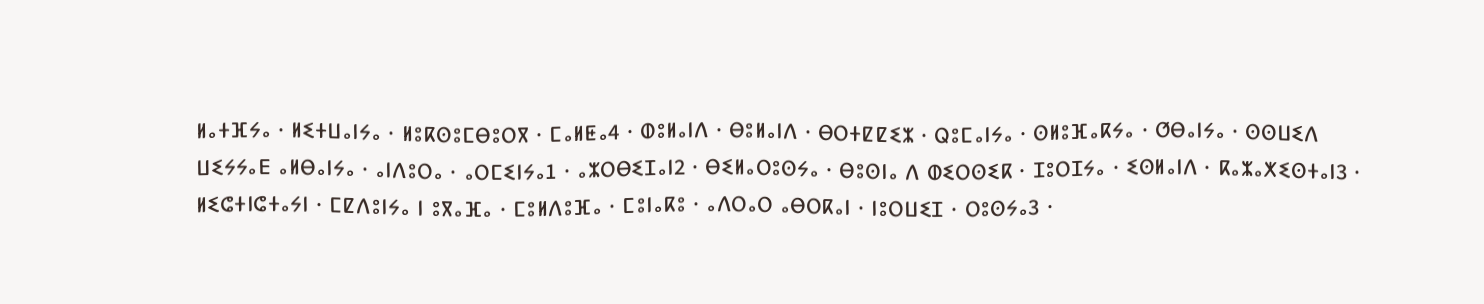ⵍⴰⵜⴼⵢⴰ · ⵍⵉⵜⵡⴰⵏⵢⴰ · ⵍⵓⴽⵙⵓⵎⴱⵓⵔⴳ · ⵎⴰⵍⵟⴰ4 · ⵀⵓⵍⴰⵏⴷ · ⴱⵓⵍⴰⵏⴷ · ⴱⵔⵜⵇⵇⵉⵣ · ⵕⵓⵎⴰⵏⵢⴰ · ⵙⵍⵓⴼⴰⴽⵢⴰ · ⵚⴱⴰⵏⵢⴰ · ⵙⵙⵡⵉⴷ
ⵡⵉⵢⵢⴰⴹ ⴰⵍⴱⴰⵏⵢⴰ · ⴰⵏⴷⵓⵔⴰ · ⴰⵔⵎⵉⵏⵢⴰ1 · ⴰⵣⵔⴱⵉⵊⴰⵏ2 · ⴱⵉⵍⴰⵔⵓⵙⵢⴰ · ⴱⵓⵙⵏⴰ ⴷ ⵀⵉⵔⵙⵉⴽ · ⵊⵓⵔⵊⵢⴰ · ⵉⵙⵍⴰⵏⴷ · ⴽⴰⵣⴰⵅⵉⵙⵜⴰⵏ3 · ⵍⵉⵛⵜⵏⵛⵜⴰⵢⵏ · ⵎⵇⴷⵓⵏⵢⴰ ⵏ ⵓⴳⴰⴼⴰ · ⵎⵓⵍⴷⵓⴼⴰ · ⵎⵓⵏⴰⴽⵓ · ⴰⴷⵔⴰⵔ ⴰⴱⵔⴽⴰⵏ · ⵏⵓⵔⵡⵉⵊ · ⵔⵓⵙⵢⴰ3 ·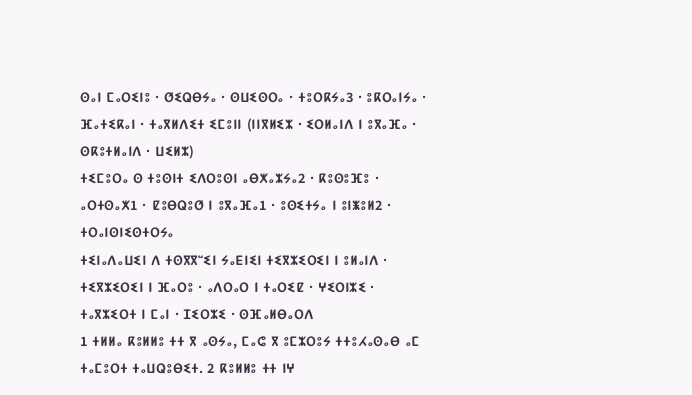ⵙⴰⵏ ⵎⴰⵔⵉⵏⵓ · ⵚⵉⵕⴱⵢⴰ · ⵙⵡⵉⵙⵔⴰ · ⵜⵓⵔⴽⵢⴰ3 · ⵓⴽⵔⴰⵏⵢⴰ · ⴼⴰⵜⵉⴽⴰⵏ · ⵜⴰⴳⵍⴷⵉⵜ ⵉⵎⵓⵏⵏ (ⵏⵏⴳⵍⵉⵣ · ⵉⵔⵍⴰⵏⴷ ⵏ ⵓⴳⴰⴼⴰ · ⵙⴽⵓⵜⵍⴰⵏⴷ · ⵡⵉⵍⵣ)
ⵜⵉⵎⵓⵔⴰ ⵙ ⵜⵓⵙⵏⵜ ⵉⴷⵔⵓⵙⵏ ⴰⴱⵅⴰⵣⵢⴰ2 · ⴽⵓⵙⵓⴼⵓ · ⴰⵔⵜⵙⴰⵅ1 · ⵇⵓⴱⵕⵓⵚ ⵏ ⵓⴳⴰⴼⴰ1 · ⵓⵙⵉⵜⵢⴰ ⵏ ⵓⵏⵥⵓⵍ2 · ⵜⵔⴰⵏⵙⵏⵉⵙⵜⵔⵢⴰ
ⵜⵉⵏⴰⴷⴰⵡⵉⵏ ⴷ ⵜⵙⴳⴳⵯⵉⵏ ⵢⴰⴹⵏⵉⵏ ⵜⵉⴳⵣⵉⵔⵉⵏ ⵏ ⵓⵍⴰⵏⴷ · ⵜⵉⴳⵣⵉⵔⵉⵏ ⵏ ⴼⴰⵔⵓ · ⴰⴷⵔⴰⵔ ⵏ ⵜⴰⵔⵉⵇ · ⵖⵉⵔⵏⵣⵉ · ⵜⴰⴳⵣⵉⵔⵜ ⵏ ⵎⴰⵏ · ⵊⵉⵔⵣⵉ · ⵙⴼⴰⵍⴱⴰⵔⴷ
1 ⵜⵍⵍⴰ ⴽⵓⵍⵍⵓ ⵜⵜ ⴳ ⴰⵙⵢⴰ, ⵎⴰⵛ ⴳ ⵓⵎⵣⵔⵓⵢ ⵜⵜⵓⵃⴰⵙⴰⴱ ⴰⵎ ⵜⴰⵎⵓⵔⵜ ⵜⴰⵡⵕⵓⴱⵉⵜ. 2 ⴽⵓⵍⵍⵓ ⵜⵜ ⵏⵖ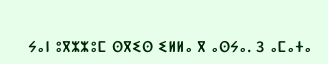ⵢⴰⵏ ⵓⴳⵣⵣⵓⵎ ⵙⴳⵉⵙ ⵉⵍⵍⴰ ⴳ ⴰⵙⵢⴰ. 3 ⴰⵎⴰⵜⴰ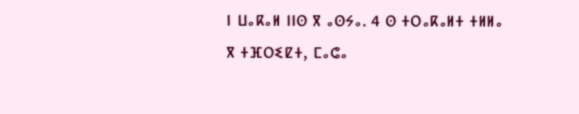ⵏ ⵡⴰⴽⴰⵍ ⵏⵏⵙ ⴳ ⴰⵙⵢⴰ. 4 ⵙ ⵜⵔⴰⴽⴰⵍⵜ ⵜⵍⵍⴰ ⴳ ⵜⴼⵔⵉⵇⵜ, ⵎⴰⵛⴰ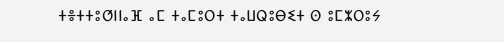ⵜⴻⵜⵜⵓⵚⵏⵏⴰⴼ ⴰⵎ ⵜⴰⵎⵓⵔⵜ ⵜⴰⵡⵕⵓⴱⵉⵜ ⵙ ⵓⵎⵣⵔⵓⵢ